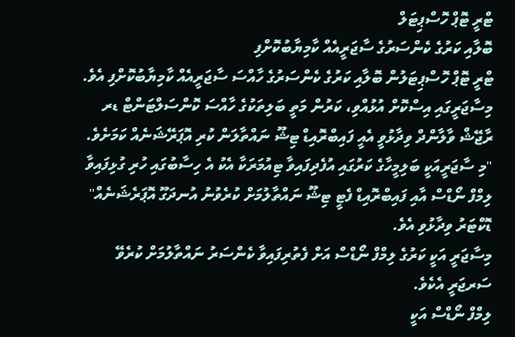ޓްރީ ޓޮޕް ހޮސްޕިޓަލް
ބޮލާއި ކަރުގެ ކެންސަރުގެ ސާޖަރީއެއް ކާމިޔާބުކޮށްފި
ޓްރީ ޓޮޕް ހޮސްޕިޓަލުން ބޮލާއި ކަރުގެ ކެންސަރުގެ ހާއްސަ ސާޖަރީއެއް ކާމިޔާބުކޮށްފި އެވެ.
މިސާޖަރީގައި އިސްކޮށް އުޅުއްވި، ކަރުން މަތީ ބަލިތަކުގެ ހާއްސަ ކޮންސަލްޓަންޓް ޑރ ރާޖޭޝް ވާލާންދް ވިދާޅުވީ އެއީ ފައިބްރޮއިޑް ޓިޝޫ ނައްތާލަން ކުރި އޮޕަރޭޝަނެއް ކަމަށެވެ.
"މި ސާޖަރީއަކީ ބަލިމީހާގެ ކަރުގައި އުފެދިފައިވާ ޓިއުމަރަކާ އެކު އެ ހިސާބުގައި ހުރި ގުޅިފައިވާ ލިމްފް ނޯޑްސް އާއި ފައިބްރޮއިޑް ފެޓީ ޓިޝޫ ނައްތާލުމަށް ކުރެވުނު އުނދަގޫ އޮޕަރެޝަނެއް" ޑޮކްޓަރު ވިދާޅުވި އެވެ.
މިސާޖަރީ އަކީ ކަރުގެ ލިމްފް ނޯޑްސް އަށް ފެތުރިފައިވާ ކެންސަރު ނައްތާލުމަށް ކުރެވޭ ސަރޖަރީ އެކެވެ.
ލިމްފް ނޯޑްސް އަކީ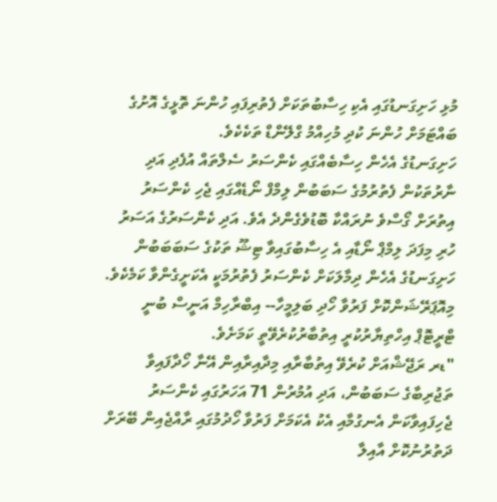މުޅި ހަށިގަނޑުގައި އެކި ހިސާބުތަކަށް ފެތުރިފައި ހުންނަ ތޮޅީގެ އޮށުގެ ބައްޓަމަށް ހުންނަ ކުދި މުހިއްމު ގްލޭންޑް ތަކެކެވެ.
ހަށިގަނޑުގެ އެހެން ހިސާބެއްގައި ކެންސަރު ސެލްތައް އުފެދި އަދި ނާރުތަކުން ފެތުރުމުގެ ސަބަބުން ލިމްފް ނޯޑެއްގައި ޖެހި ކެންސަރު އިތުރަށް ގޯސްވެ ނުރައްކާ ބޮޑުވެގެންދެ އެވެ. އަދި ކެންސަރުގެ އަސަރު ހުރި މިފަދަ ލިމްޕް ނޯޑާއި އެ ހިސާބުގައިވާ ޓިޝޫ ތަކުގެ ސަބަބަބުން ހަށިގަނޑުގެ އެހެން ދިމާލަކަށް ކެންސަރު ފެތުރުމަކީ އެކަށީގެންވާ ކަމެކެވެ.
މިއޮޕަރޭޝަންކޮށް ފަރުވާ ހޯދި ބަލިމީހާ-- އިބްރާހިމް އަނީސް ބުނީ ޓްރީޓޮޕް އިހްތިޔާރުކުރީ އިތުބާރުކުރެވޭތީ ކަމަށެވެ.
"ޑރ ރަޖޭޝްއަށް ކުރެވޭ އިތުބާރާއި މިދާއިރާއިން އޭނާ ހޯދާފައިވާ ތަޖުރިބާގެ ސަބަބުން، އަދި އުމުރުން 71 އަހަރުގައި ކެންސަރު ޖެހިފައިވާކަން އެނގުމާއި އެކު އެކަމަށް ފަރުވާ ހޯދުމުގައި ރާއްޖެއިން ބޭރަށް ދަތުރުނުކޮށް އާއިލާ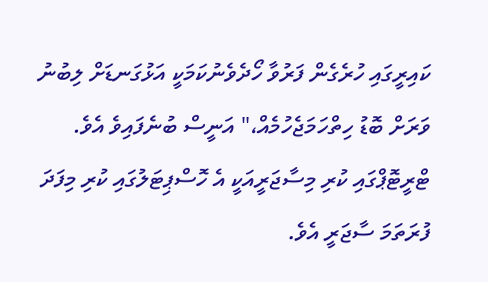ކައިރީގައި ހުރެގެން ފަރުވާ ހޯދެވެނުކަމަކީ އަޅުގަނޑަށް ލިބުނު ވަރަށް ބޮޑު ހިތްހަމަޖެހުމެއް،" އަނީސް ބުނެފައިވެ އެވެ.
ޓްރީޓޮޕްގައި ކުރި މިސާޖަރީއަކީ އެ ހޮސްޕިޓަލުގައި ކުރި މިފަދަ ފުރަތަމަ ސާޖަރީ އެވެ.